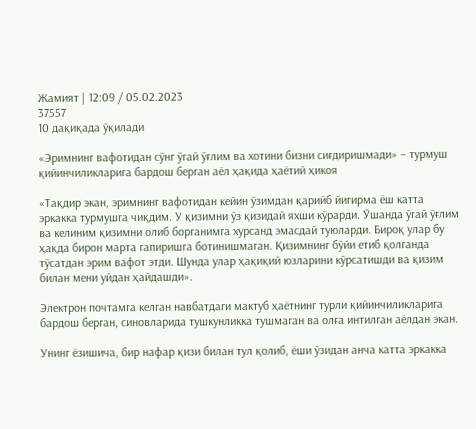Жамият | 12:09 / 05.02.2023
37557
10 дақиқада ўқилади

«Эримнинг вафотидан сўнг ўгай ўғлим ва хотини бизни сиғдиришмади» – турмуш қийинчиликларига бардош берган аёл ҳақида ҳаётий ҳикоя

«Тақдир экан, эримнинг вафотидан кейин ўзимдан қарийб йигирма ёш катта эркакка турмушга чиқдим. У қизимни ўз қизидай яхши кўрарди. Ўшанда ўгай ўғлим ва келиним қизимни олиб борганимга хурсанд эмасдай туюларди. Бироқ улар бу ҳақда бирон марта гапиришга ботинишмаган. Қизимнинг бўйи етиб қолганда тўсатдан эрим вафот этди. Шунда улар ҳақиқий юзларини кўрсатишди ва қизим билан мени уйдан ҳайдашди».

Электрон почтамга келган навбатдаги мактуб ҳаётнинг турли қийинчиликларига бардош берган, синовларида тушкунликка тушмаган ва олға интилган аёлдан экан.

Унинг ёзишича, бир нафар қизи билан тул қолиб, ёши ўзидан анча катта эркакка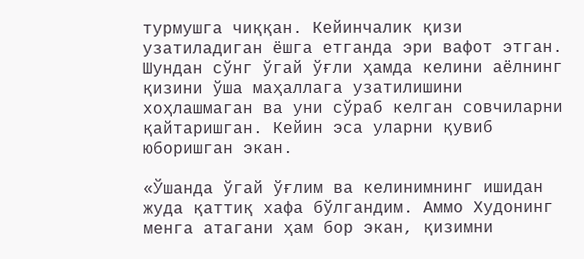турмушга чиққан. Кейинчалик қизи узатиладиган ёшга етганда эри вафот этган. Шундан сўнг ўгай ўғли ҳамда келини аёлнинг қизини ўша маҳаллага узатилишини хоҳлашмаган ва уни сўраб келган совчиларни қайтаришган. Кейин эса уларни қувиб юборишган экан.

«Ўшанда ўгай ўғлим ва келинимнинг ишидан жуда қаттиқ хафа бўлгандим. Аммо Худонинг менга атагани ҳам бор экан, қизимни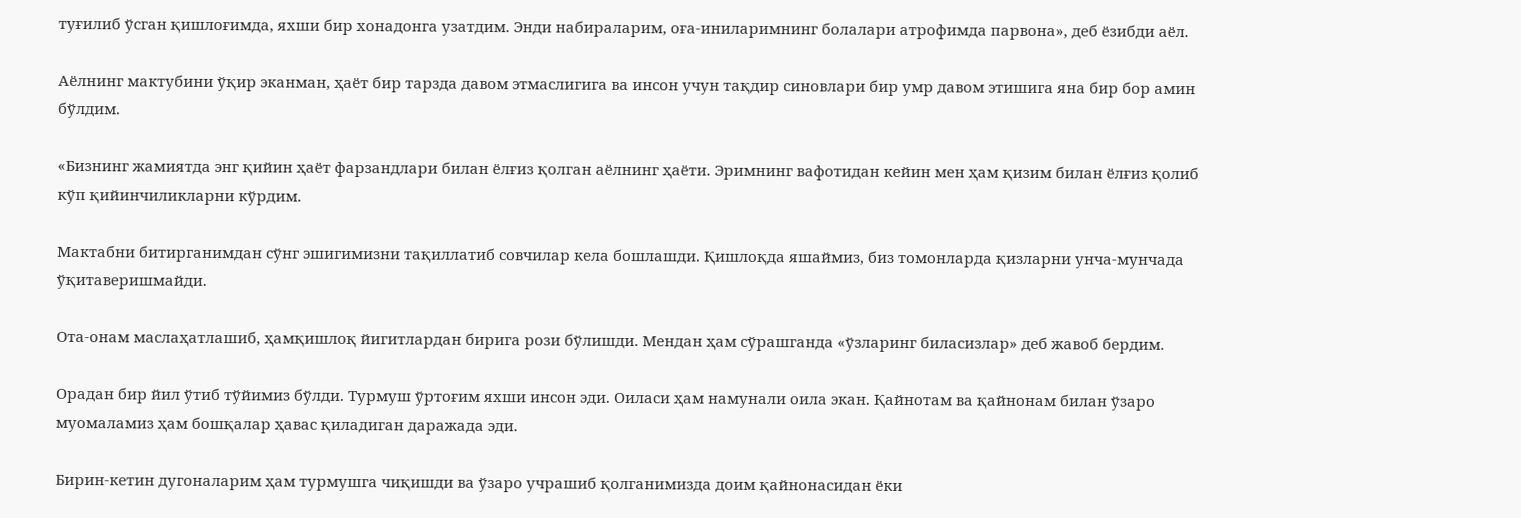туғилиб ўсган қишлоғимда, яхши бир хонадонга узатдим. Энди набираларим, оға-иниларимнинг болалари атрофимда парвона», деб ёзибди аёл.

Аёлнинг мактубини ўқир эканман, ҳаёт бир тарзда давом этмаслигига ва инсон учун тақдир синовлари бир умр давом этишига яна бир бор амин бўлдим.

«Бизнинг жамиятда энг қийин ҳаёт фарзандлари билан ёлғиз қолган аёлнинг ҳаёти. Эримнинг вафотидан кейин мен ҳам қизим билан ёлғиз қолиб кўп қийинчиликларни кўрдим.

Мактабни битирганимдан сўнг эшигимизни тақиллатиб совчилар кела бошлашди. Қишлоқда яшаймиз, биз томонларда қизларни унча-мунчада ўқитаверишмайди.

Ота-онам маслаҳатлашиб, ҳамқишлоқ йигитлардан бирига рози бўлишди. Мендан ҳам сўрашганда «ўзларинг биласизлар» деб жавоб бердим.

Орадан бир йил ўтиб тўйимиз бўлди. Турмуш ўртоғим яхши инсон эди. Оиласи ҳам намунали оила экан. Қайнотам ва қайнонам билан ўзаро муомаламиз ҳам бошқалар ҳавас қиладиган даражада эди.

Бирин-кетин дугоналарим ҳам турмушга чиқишди ва ўзаро учрашиб қолганимизда доим қайнонасидан ёки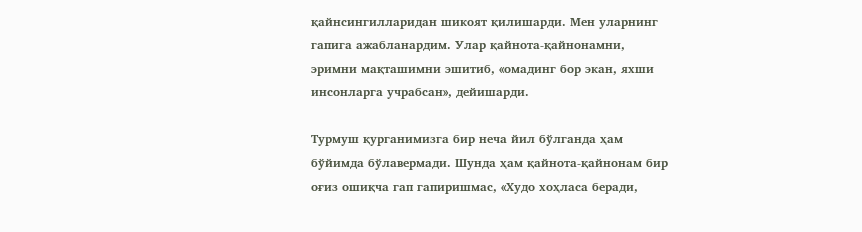қайнсингилларидан шикоят қилишарди. Мен уларнинг гапига ажабланардим. Улар қайнота-қайнонамни, эримни мақташимни эшитиб, «омадинг бор экан, яхши инсонларга учрабсан», дейишарди.

Турмуш қурганимизга бир неча йил бўлганда ҳам бўйимда бўлавермади. Шунда ҳам қайнота-қайнонам бир оғиз ошиқча гап гапиришмас, «Худо хоҳласа беради,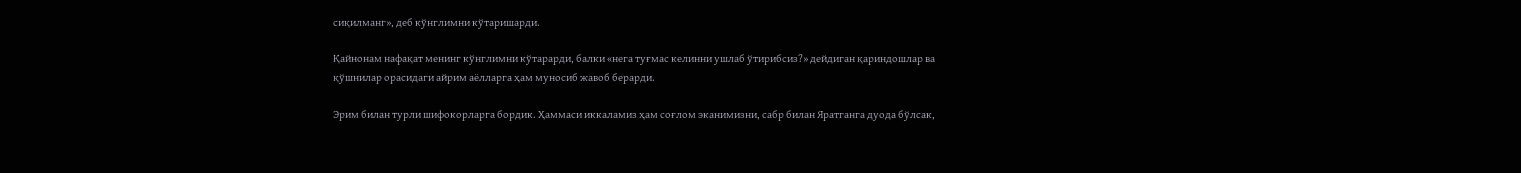сиқилманг», деб кўнглимни кўтаришарди.

Қайнонам нафақат менинг кўнглимни кўтарарди, балки «нега туғмас келинни ушлаб ўтирибсиз?» дейдиган қариндошлар ва қўшнилар орасидаги айрим аёлларга ҳам муносиб жавоб берарди.

Эрим билан турли шифокорларга бордик. Ҳаммаси иккаламиз ҳам соғлом эканимизни, сабр билан Яратганга дуода бўлсак,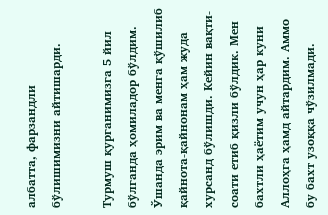албатта, фарзандли бўлишимизни айтишарди.

Турмуш қурганимизга 5 йил бўлганда ҳомиладор бўлдим. Ўшанда эрим ва менга қўшилиб қайнота-қайнонам ҳам жуда хурсанд бўлишди. Кейин вақти-соати етиб қизли бўлдик. Мен бахтли ҳаётим учун ҳар куни Аллоҳга ҳамд айтардим. Аммо бу бахт узоққа чўзилмади.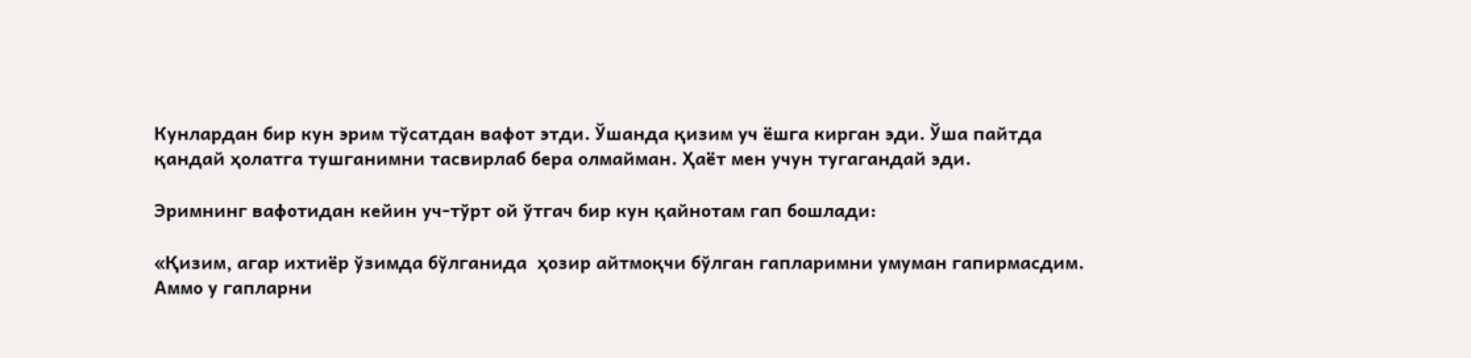Кунлардан бир кун эрим тўсатдан вафот этди. Ўшанда қизим уч ёшга кирган эди. Ўша пайтда қандай ҳолатга тушганимни тасвирлаб бера олмайман. Ҳаёт мен учун тугагандай эди.

Эримнинг вафотидан кейин уч-тўрт ой ўтгач бир кун қайнотам гап бошлади:

«Қизим, агар ихтиёр ўзимда бўлганида  ҳозир айтмоқчи бўлган гапларимни умуман гапирмасдим. Аммо у гапларни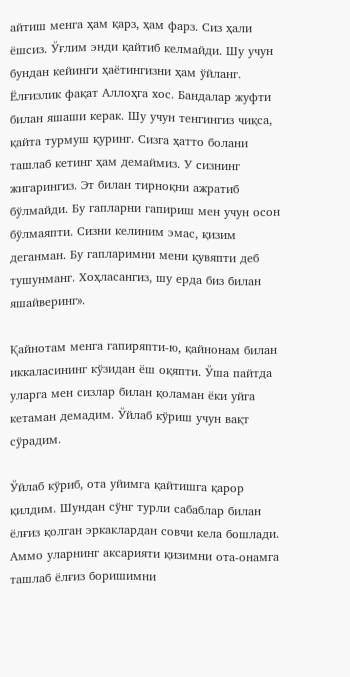айтиш менга ҳам қарз, ҳам фарз. Сиз ҳали ёшсиз. Ўғлим энди қайтиб келмайди. Шу учун бундан кейинги ҳаётингизни ҳам ўйланг. Ёлғизлик фақат Аллоҳга хос. Бандалар жуфти билан яшаши керак. Шу учун тенгингиз чиқса, қайта турмуш қуринг. Сизга ҳатто болани ташлаб кетинг ҳам демаймиз. У сизнинг жигарингиз. Эт билан тирноқни ажратиб бўлмайди. Бу гапларни гапириш мен учун осон бўлмаяпти. Сизни келиним эмас, қизим деганман. Бу гапларимни мени қувяпти деб тушунманг. Хоҳласангиз, шу ерда биз билан яшайверинг».

Қайнотам менга гапиряпти-ю, қайнонам билан иккаласининг кўзидан ёш оқяпти. Ўша пайтда уларга мен сизлар билан қоламан ёки уйга кетаман демадим. Ўйлаб кўриш учун вақт сўрадим.

Ўйлаб кўриб, ота уйимга қайтишга қарор қилдим. Шундан сўнг турли сабаблар билан ёлғиз қолган эркаклардан совчи кела бошлади. Аммо уларнинг аксарияти қизимни ота-онамга ташлаб ёлғиз боришимни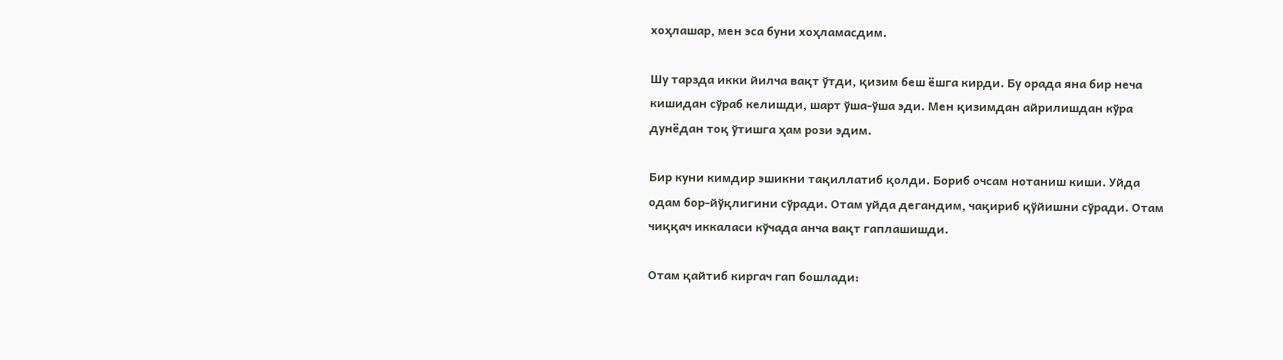хоҳлашар, мен эса буни хоҳламасдим.

Шу тарзда икки йилча вақт ўтди, қизим беш ёшга кирди. Бу орада яна бир неча кишидан сўраб келишди, шарт ўша-ўша эди. Мен қизимдан айрилишдан кўра дунёдан тоқ ўтишга ҳам рози эдим.

Бир куни кимдир эшикни тақиллатиб қолди. Бориб очсам нотаниш киши. Уйда одам бор-йўқлигини сўради. Отам уйда дегандим, чақириб қўйишни сўради. Отам чиққач иккаласи кўчада анча вақт гаплашишди.

Отам қайтиб киргач гап бошлади: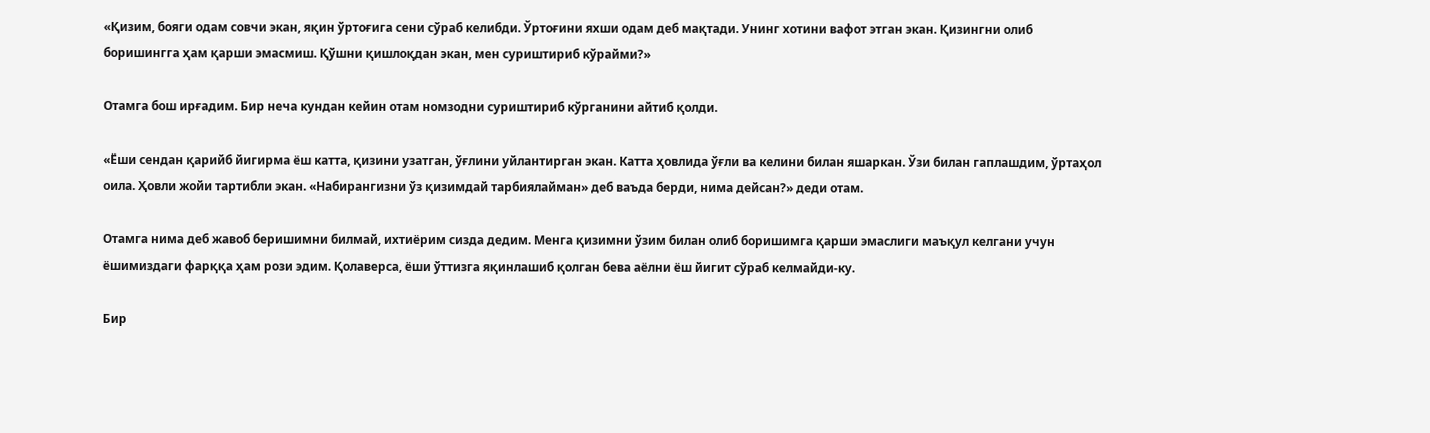«Қизим, бояги одам совчи экан, яқин ўртоғига сени сўраб келибди. Ўртоғини яхши одам деб мақтади. Унинг хотини вафот этган экан. Қизингни олиб боришингга ҳам қарши эмасмиш. Қўшни қишлоқдан экан, мен суриштириб кўрайми?»

Отамга бош ирғадим. Бир неча кундан кейин отам номзодни суриштириб кўрганини айтиб қолди.

«Ёши сендан қарийб йигирма ёш катта, қизини узатган, ўғлини уйлантирган экан. Катта ҳовлида ўғли ва келини билан яшаркан. Ўзи билан гаплашдим, ўртаҳол оила. Ҳовли жойи тартибли экан. «Набирангизни ўз қизимдай тарбиялайман» деб ваъда берди, нима дейсан?» деди отам.

Отамга нима деб жавоб беришимни билмай, ихтиёрим сизда дедим. Менга қизимни ўзим билан олиб боришимга қарши эмаслиги маъқул келгани учун ёшимиздаги фарққа ҳам рози эдим. Қолаверса, ёши ўттизга яқинлашиб қолган бева аёлни ёш йигит сўраб келмайди-ку.

Бир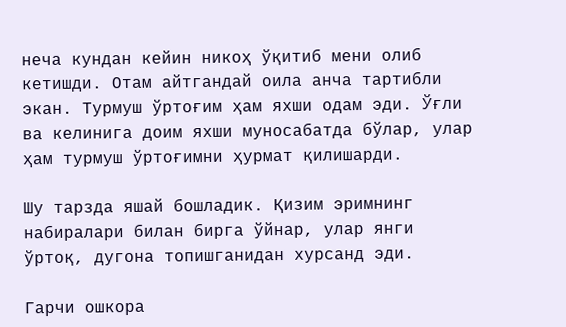неча кундан кейин никоҳ ўқитиб мени олиб кетишди. Отам айтгандай оила анча тартибли экан. Турмуш ўртоғим ҳам яхши одам эди. Ўғли ва келинига доим яхши муносабатда бўлар, улар ҳам турмуш ўртоғимни ҳурмат қилишарди.

Шу тарзда яшай бошладик. Қизим эримнинг набиралари билан бирга ўйнар, улар янги ўртоқ, дугона топишганидан хурсанд эди.

Гарчи ошкора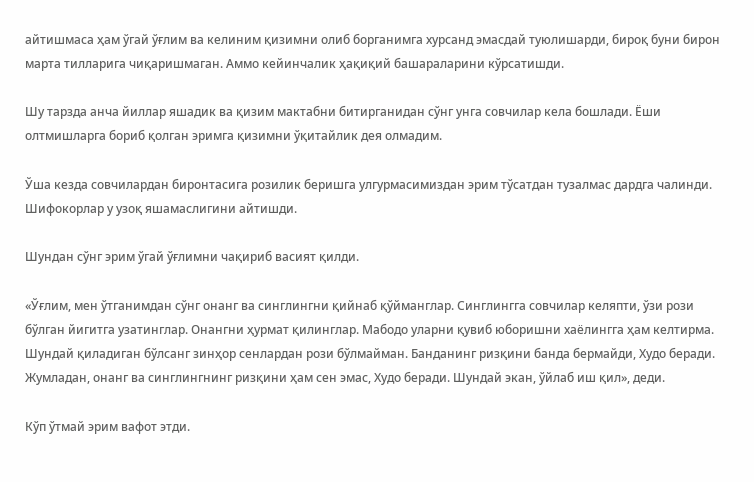айтишмаса ҳам ўгай ўғлим ва келиним қизимни олиб борганимга хурсанд эмасдай туюлишарди, бироқ буни бирон марта тилларига чиқаришмаган. Аммо кейинчалик ҳақиқий башараларини кўрсатишди.

Шу тарзда анча йиллар яшадик ва қизим мактабни битирганидан сўнг унга совчилар кела бошлади. Ёши олтмишларга бориб қолган эримга қизимни ўқитайлик дея олмадим.

Ўша кезда совчилардан биронтасига розилик беришга улгурмасимиздан эрим тўсатдан тузалмас дардга чалинди. Шифокорлар у узоқ яшамаслигини айтишди.

Шундан сўнг эрим ўгай ўғлимни чақириб васият қилди.

«Ўғлим, мен ўтганимдан сўнг онанг ва синглингни қийнаб қўйманглар. Синглингга совчилар келяпти, ўзи рози бўлган йигитга узатинглар. Онангни ҳурмат қилинглар. Мабодо уларни қувиб юборишни хаёлингга ҳам келтирма. Шундай қиладиган бўлсанг зинҳор сенлардан рози бўлмайман. Банданинг ризқини банда бермайди, Худо беради. Жумладан, онанг ва синглингнинг ризқини ҳам сен эмас, Худо беради. Шундай экан, ўйлаб иш қил», деди.

Кўп ўтмай эрим вафот этди.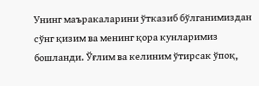Унинг маъракаларини ўтказиб бўлганимиздан сўнг қизим ва менинг қора кунларимиз бошланди. Ўғлим ва келиним ўтирсак ўпоқ,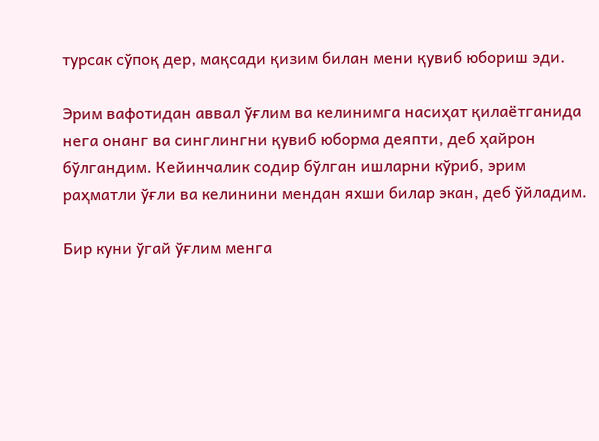турсак сўпоқ дер, мақсади қизим билан мени қувиб юбориш эди.

Эрим вафотидан аввал ўғлим ва келинимга насиҳат қилаётганида нега онанг ва синглингни қувиб юборма деяпти, деб ҳайрон бўлгандим. Кейинчалик содир бўлган ишларни кўриб, эрим раҳматли ўғли ва келинини мендан яхши билар экан, деб ўйладим.

Бир куни ўгай ўғлим менга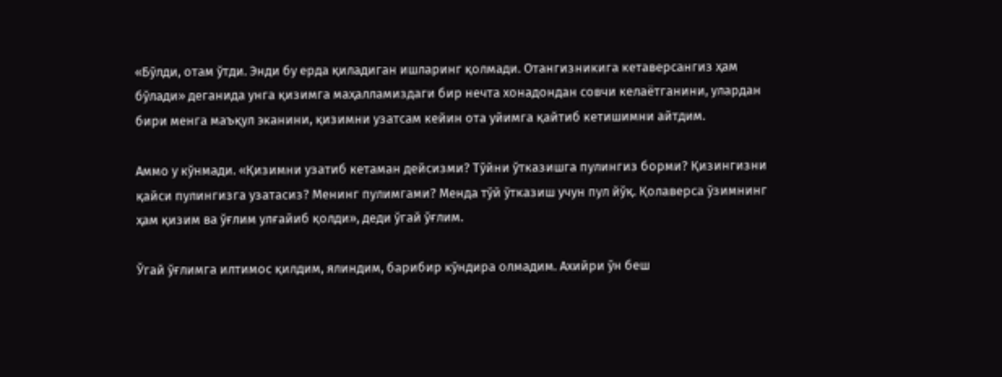«Бўлди, отам ўтди. Энди бу ерда қиладиган ишларинг қолмади. Отангизникига кетаверсангиз ҳам бўлади» деганида унга қизимга маҳалламиздаги бир нечта хонадондан совчи келаётганини, улардан бири менга маъқул эканини, қизимни узатсам кейин ота уйимга қайтиб кетишимни айтдим.

Аммо у кўнмади. «Қизимни узатиб кетаман дейсизми? Тўйни ўтказишга пулингиз борми? Қизингизни қайси пулингизга узатасиз? Менинг пулимгами? Менда тўй ўтказиш учун пул йўқ. Қолаверса ўзимнинг ҳам қизим ва ўғлим улғайиб қолди», деди ўгай ўғлим.

Ўгай ўғлимга илтимос қилдим, ялиндим, барибир кўндира олмадим. Ахийри ўн беш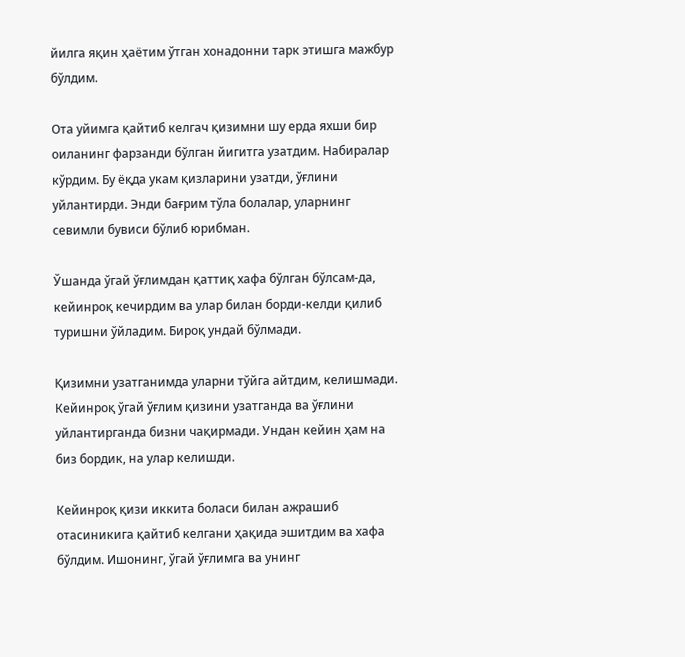йилга яқин ҳаётим ўтган хонадонни тарк этишга мажбур бўлдим.

Ота уйимга қайтиб келгач қизимни шу ерда яхши бир оиланинг фарзанди бўлган йигитга узатдим. Набиралар кўрдим. Бу ёқда укам қизларини узатди, ўғлини уйлантирди. Энди бағрим тўла болалар, уларнинг севимли бувиси бўлиб юрибман.

Ўшанда ўгай ўғлимдан қаттиқ хафа бўлган бўлсам-да, кейинроқ кечирдим ва улар билан борди-келди қилиб туришни ўйладим. Бироқ ундай бўлмади.

Қизимни узатганимда уларни тўйга айтдим, келишмади. Кейинроқ ўгай ўғлим қизини узатганда ва ўғлини уйлантирганда бизни чақирмади. Ундан кейин ҳам на биз бордик, на улар келишди.

Кейинроқ қизи иккита боласи билан ажрашиб отасиникига қайтиб келгани ҳақида эшитдим ва хафа бўлдим. Ишонинг, ўгай ўғлимга ва унинг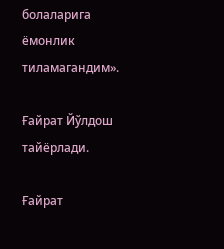болаларига ёмонлик тиламагандим».

Ғайрат Йўлдош тайёрлади.

Ғайрат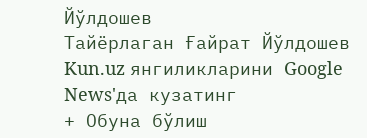Йўлдошев
Тайёрлаган Ғайрат Йўлдошев
Kun.uz янгиликларини Google News'да кузатинг
+ Обуна бўлиш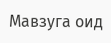Мавзуга оид